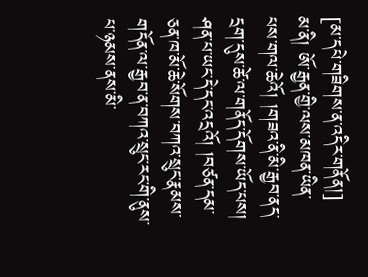[མ་དཔེ་གཟིགས་ན་འདིར་གནོན།]
མ་ནི། ཨོ་རྒྱན་གྱི་ལས་མཁན་ཡིན་པས་གལ་ཆེའོ། །གཟའ་ནི་མི་རྒྱབ་ནད་དྲག་དུས་ཚེ་ལ་གནོད་དོགས་ཡོད་པས། ཤན་པ་ཡང་དེ་དང་འདྲའོ། །བཙན་དམ་ཅན་ཁ་མོ་ཆེ་སོགས་བཀའ་སྲུང་རྣམས་གདོན་ལ་རྒྱབ་ན་བཀའ་སྲུང་རང་གི་ནུས་པ་ཉམས་ནས་མི་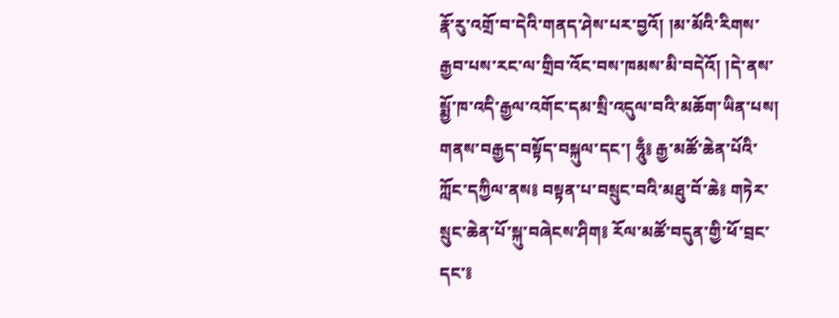རྣོ་རུ་འགྲོ་བ་དེའི་གནད་ཤེས་པར་བྱའོ། །མ་མོའི་རིགས་རྒྱབ་པས་རང་ལ་གྲིབ་འོང་བས་ཁམས་མི་བདེའོ། །དེ་ནས་སྨྱོ་ཁ་འདི་རྒྱལ་འགོང་དམ་སྲི་འདུལ་བའི་མཆོག་ཡིན་པས། གནས་བརྒྱད་བསྟོད་བསྐུལ་དང་། ཧཱུྃ༔ རྒྱ་མཚོ་ཆེན་པོའི་ཀློང་དཀྱིལ་ནས༔ བསྟན་པ་བསྲུང་བའི་མཐུ་བོ་ཆེ༔ གཏེར་སྲུང་ཆེན་པོ་སྐུ་བཞེངས་ཤིག༔ རོལ་མཚོ་བདུན་གྱི་ཕོ་བྲང་དང་༔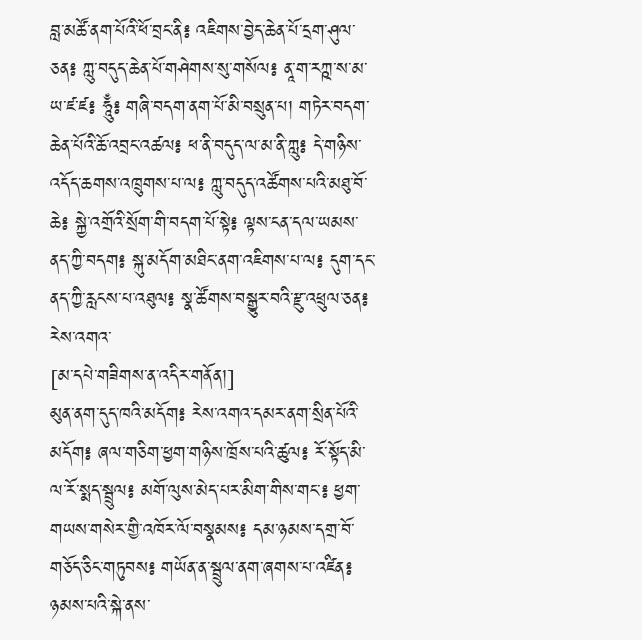བླ་མཚོ་ནག་པོའི་ཕོ་བྲང་ནི༔ འཇིགས་བྱེད་ཆེན་པོ་དྲག་ཤུལ་ཅན༔ ཀླུ་བདུད་ཆེན་པོ་གཤེགས་སུ་གསོལ༔ ནཱ་ག་རཀྵ་ས་མ་ཡ་ཛ་ཛ༔ ཧཱུྃ༔ གཞི་བདག་ནག་པོ་མི་བསྲུན་པ། གཏེར་བདག་ཆེན་པོའི་ཆོ་འབྲང་འཚལ༔ ཕ་ནི་བདུད་ལ་མ་ནི་ཀླུ༔ དེ་གཉིས་འདོད་ཆགས་འཁྲུགས་པ་ལ༔ ཀླུ་བདུད་འཚོགས་པའི་མཐུ་བོ་ཆེ༔ སྐྱེ་འགྲོའི་སྲོག་གི་བདག་པོ་སྟེ༔ ལྟས་ངན་དལ་ཡམས་ནད་ཀྱི་བདག༔ སྐུ་མདོག་མཐིང་ནག་འཇིགས་པ་ལ༔ དུག་དང་ནད་ཀྱི་རླངས་པ་འཐུལ༔ སྣ་ཚོགས་བསྒྱུར་བའི་རྫུ་འཕྲུལ་ཅན༔ རེས་འགའ་
[མ་དཔེ་གཟིགས་ན་འདིར་གནོན།]
མུན་ནག་དུད་ཁའི་མདོག༔ རེས་འགའ་དམར་ནག་སྲིན་པོའི་མདོག༔ ཞལ་གཅིག་ཕྱག་གཉིས་ཁྲོས་པའི་ཚུལ༔ རོ་སྟོད་མི་ལ་རོ་སྨད་སྦྲུལ༔ མགོ་ལུས་མེད་པར་མིག་གིས་གང་༔ ཕྱག་གཡས་གསེར་གྱི་འཁོར་ལོ་བསྣམས༔ དམ་ཉམས་དགྲ་བོ་གཅོད་ཅིང་གཏུབས༔ གཡོན་ན་སྦྲུལ་ནག་ཞགས་པ་འཛིན༔ ཉམས་པའི་སྐེ་ནས་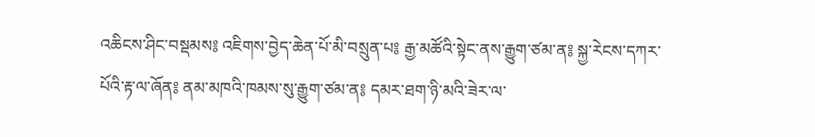འཆིངས་ཤིང་བསྡམས༔ འཇིགས་བྱེད་ཆེན་པོ་མི་བསྲུན་པ༔ རྒྱ་མཚོའི་སྟེང་ནས་རྒྱུག་ཙམ་ན༔ སྐྱ་རེངས་དཀར་པོའི་རྟ་ལ་ཞོན༔ ནམ་མཁའི་ཁམས་སུ་རྒྱུག་ཙམ་ན༔ དམར་ཐག་ཉི་མའི་ཟེར་ལ་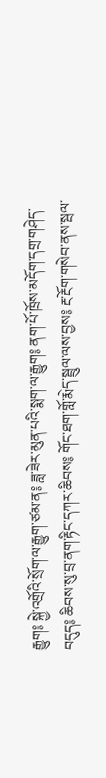རྒྱུག༔ སྐྱེ་འགྲོའི་སྲོག་ལ་རྒྱུག་ཙམ་ན༔ ཟླ་ཟེར་མུན་པའི་སྨག་ལ་རྒྱུག༔ ནག་པོ་ཁྲོས་མདོག་དགྲ་གཤེད་བདུད༔ ཆིབས་སུ་བྲ་ནག་རྟིང་དཀར་ཆིབས༔ གོང་ཐག་གློ་རྨེད་སྦྲུལ་ལས་བྱས༔ རྔ་རྔོག་གསེབ་ནས་སྦལ་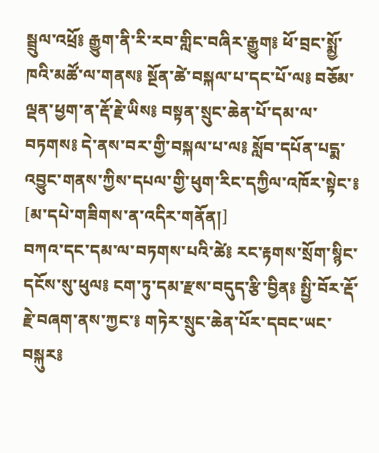སྦྲུལ་འཕྲོ༔ རྒྱུག་ནི་རི་རབ་གླིང་བཞིར་རྒྱུག༔ ཕོ་བྲང་སྨྱོ་ཁའི་མཚོ་ལ་གནས༔ སྔོན་ཚེ་བསྐལ་པ་དང་པོ་ལ༔ བཅོམ་ལྡན་ཕྱག་ན་རྡོ་རྗེ་ཡིས༔ བསྟན་སྲུང་ཆེན་པོ་དམ་ལ་བཏགས༔ དེ་ནས་བར་གྱི་བསྐལ་པ་ལ༔ སློབ་དཔོན་པདྨ་འབྱུང་གནས་ཀྱིས་དཔལ་གྱི་ཕུག་རིང་དཀྱིལ་འཁོར་སྟེང་༔
[མ་དཔེ་གཟིགས་ན་འདིར་གནོན།]
བཀའ་དང་དམ་ལ་བཏགས་པའི་ཚེ༔ རང་རྟགས་སྲོག་སྙིང་དངོས་སུ་ཕུལ༔ ངག་ཏུ་དམ་རྫས་བདུད་རྩི་བྱིན༔ སྤྱི་བོར་རྡོ་རྗེ་བཞག་ནས་ཀྱང་༔ གཏེར་སྲུང་ཆེན་པོར་དབང་ཡང་བསྐུར༔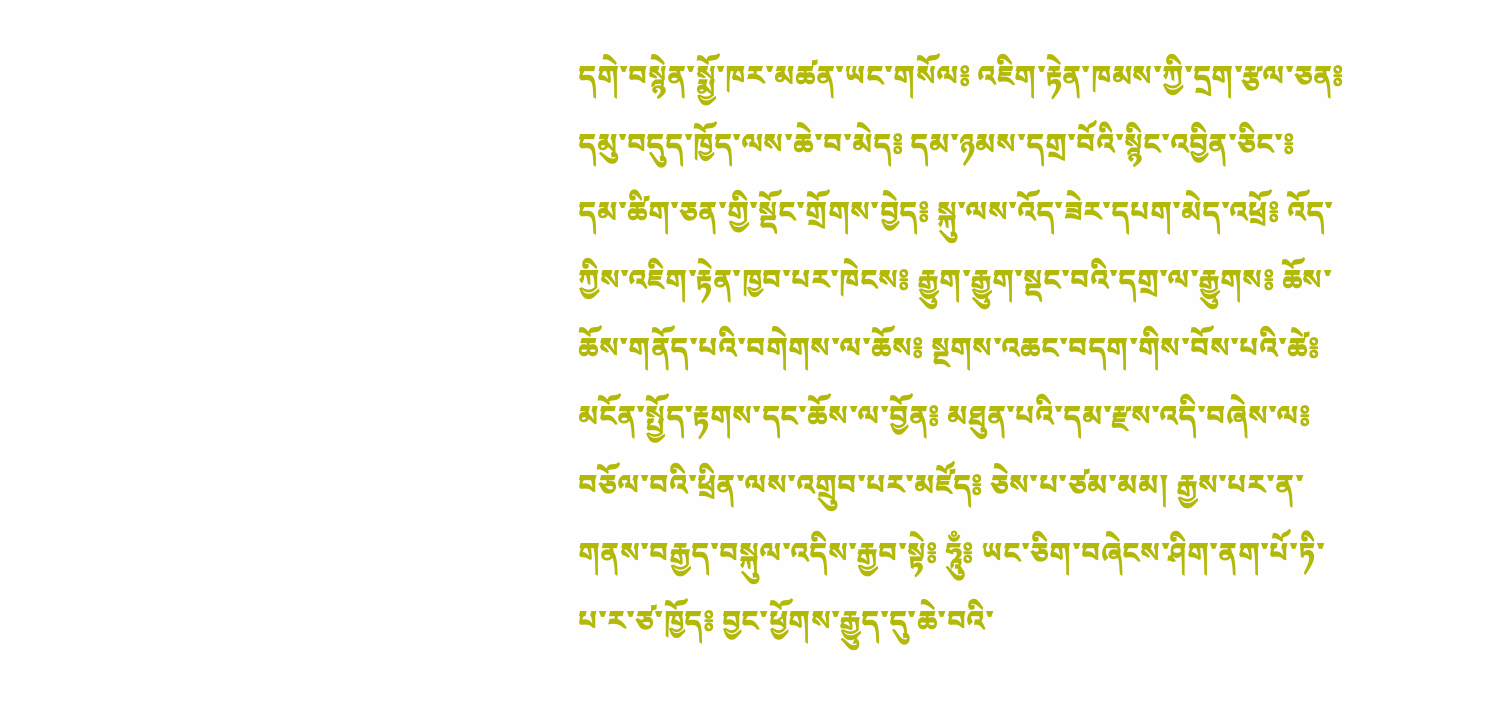དགེ་བསྙེན་སྨྱོ་ཁར་མཚན་ཡང་གསོལ༔ འཇིག་རྟེན་ཁམས་ཀྱི་དྲག་རྩལ་ཅན༔ དམུ་བདུད་ཁྱོད་ལས་ཆེ་བ་མེད༔ དམ་ཉམས་དགྲ་བོའི་སྙིང་འབྱིན་ཅིང་༔ དམ་ཚིག་ཅན་གྱི་སྡོང་གྲོགས་བྱེད༔ སྐུ་ལས་འོད་ཟེར་དཔག་མེད་འཕྲོ༔ འོད་ཀྱིས་འཇིག་རྟེན་ཁྱབ་པར་ཁེངས༔ རྒྱུག་རྒྱུག་སྡང་བའི་དགྲ་ལ་རྒྱུགས༔ ཆོས་ཆོས་གནོད་པའི་བགེགས་ལ་ཆོས༔ སྔགས་འཆང་བདག་གིས་བོས་པའི་ཚེ༔ མངོན་སྤྱོད་རྟགས་དང་ཆོས་ལ་བྱོན༔ མཐུན་པའི་དམ་རྫས་འདི་བཞེས་ལ༔ བཅོལ་བའི་ཕྲིན་ལས་འགྲུབ་པར་མཛོད༔ ཅེས་པ་ཙམ་མམ། རྒྱས་པར་ན་གནས་བརྒྱད་བསྐུལ་འདིས་རྒྱབ་སྟེ༔ ཧཱུྃ༔ ཡང་ཅིག་བཞེངས་ཤིག་ནག་པོ་ཏི་པ་ར་ཙ་ཁྱོད༔ བྱང་ཕྱོགས་རྒྱུད་དུ་ཆེ་བའི་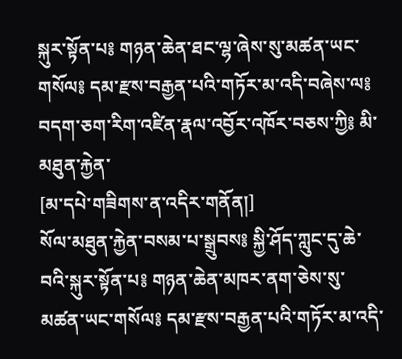སྐུར་སྟོན་པ༔ གཉན་ཆེན་ཐང་ལྷ་ཞེས་སུ་མཚན་ཡང་གསོལ༔ དམ་རྫས་བརྒྱན་པའི་གཏོར་མ་འདི་བཞེས་ལ༔ བདག་ཅག་རིག་འཛིན་རྣལ་འབྱོར་འཁོར་བཅས་ཀྱི༔ མི་མཐུན་རྐྱེན་
[མ་དཔེ་གཟིགས་ན་འདིར་གནོན།]
སོལ་མཐུན་རྐྱེན་བསམ་པ་སྒྲུབས༔ སྐྱི་ཤོད་ཀླུང་དུ་ཆེ་བའི་སྐུར་སྟོན་པ༔ གཉན་ཆེན་མཁར་ནག་ཅེས་སུ་མཚན་ཡང་གསོལ༔ དམ་རྫས་བརྒྱན་པའི་གཏོར་མ་འདི་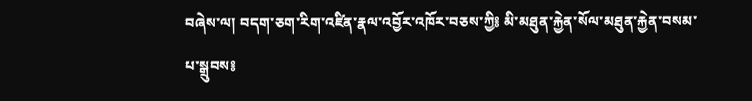བཞེས་ལ། བདག་ཅག་རིག་འཛིན་རྣལ་འབྱོར་འཁོར་བཅས་ཀྱི༔ མི་མཐུན་རྐྱེན་སོལ་མཐུན་རྐྱེན་བསམ་པ་སྒྲུབས༔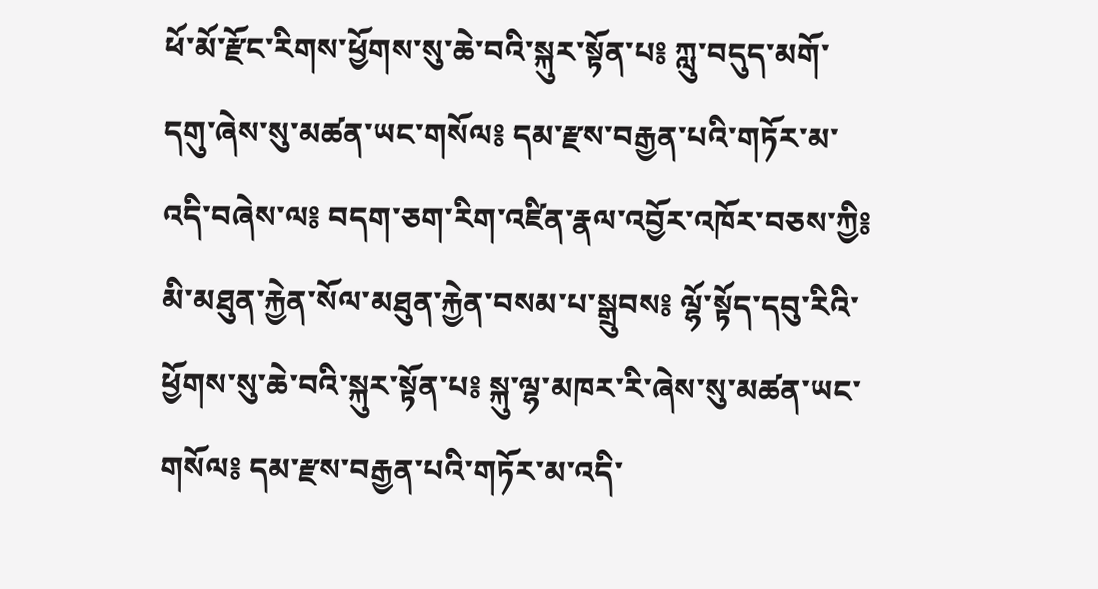ཕོ་མོ་རྫོང་རིགས་ཕྱོགས་སུ་ཆེ་བའི་སྐུར་སྟོན་པ༔ ཀླུ་བདུད་མགོ་དགུ་ཞེས་སུ་མཚན་ཡང་གསོལ༔ དམ་རྫས་བརྒྱན་པའི་གཏོར་མ་འདི་བཞེས་ལ༔ བདག་ཅག་རིག་འཛིན་རྣལ་འབྱོར་འཁོར་བཅས་ཀྱི༔ མི་མཐུན་རྐྱེན་སོལ་མཐུན་རྐྱེན་བསམ་པ་སྒྲུབས༔ ལྷོ་སྟོད་དབུ་རིའི་ཕྱོགས་སུ་ཆེ་བའི་སྐུར་སྟོན་པ༔ སྐུ་ལྷ་མཁར་རི་ཞེས་སུ་མཚན་ཡང་གསོལ༔ དམ་རྫས་བརྒྱན་པའི་གཏོར་མ་འདི་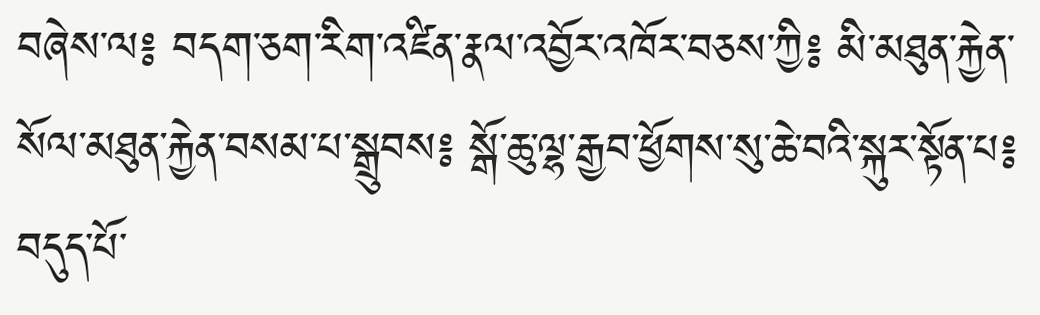བཞེས་ལ༔ བདག་ཅག་རིག་འཛིན་རྣལ་འབྱོར་འཁོར་བཅས་ཀྱི༔ མི་མཐུན་རྐྱེན་སོལ་མཐུན་རྐྱེན་བསམ་པ་སྒྲུབས༔ སྒོ་ཆུ་ལྷ་རྒྱབ་ཕྱོགས་སུ་ཆེ་བའི་སྐུར་སྟོན་པ༔ བདུད་པོ་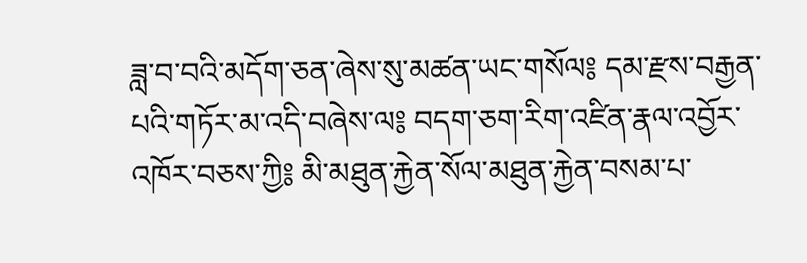ཟླ་བ་བའི་མདོག་ཅན་ཞེས་སུ་མཚན་ཡང་གསོལ༔ དམ་རྫས་བརྒྱན་པའི་གཏོར་མ་འདི་བཞེས་ལ༔ བདག་ཅག་རིག་འཛིན་རྣལ་འབྱོར་འཁོར་བཅས་ཀྱི༔ མི་མཐུན་རྐྱེན་སོལ་མཐུན་རྐྱེན་བསམ་པ་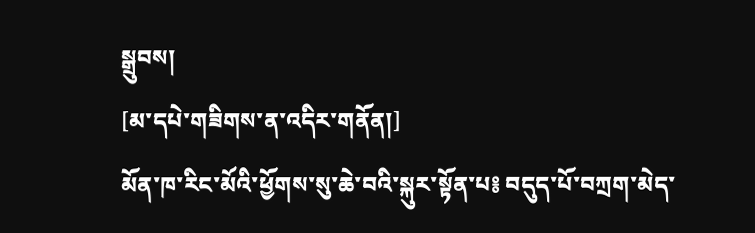སྒྲུབས།
[མ་དཔེ་གཟིགས་ན་འདིར་གནོན།]
མོན་ཁ་རིང་མོའི་ཕྱོགས་སུ་ཆེ་བའི་སྐུར་སྟོན་པ༔ བདུད་པོ་བཀྲག་མེད་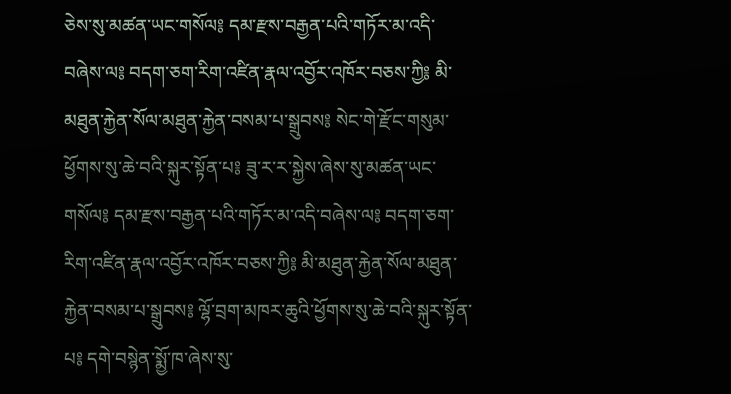ཅེས་སུ་མཚན་ཡང་གསོལ༔ དམ་རྫས་བརྒྱན་པའི་གཏོར་མ་འདི་བཞེས་ལ༔ བདག་ཅག་རིག་འཛིན་རྣལ་འབྱོར་འཁོར་བཅས་ཀྱི༔ མི་མཐུན་རྐྱེན་སོལ་མཐུན་རྐྱེན་བསམ་པ་སྒྲུབས༔ སེང་གེ་རྫོང་གསུམ་ཕྱོགས་སུ་ཆེ་བའི་སྐུར་སྟོན་པ༔ ཟུ་ར་ར་སྐྱེས་ཞེས་སུ་མཚན་ཡང་གསོལ༔ དམ་རྫས་བརྒྱན་པའི་གཏོར་མ་འདི་བཞེས་ལ༔ བདག་ཅག་རིག་འཛིན་རྣལ་འབྱོར་འཁོར་བཅས་ཀྱི༔ མི་མཐུན་རྐྱེན་སོལ་མཐུན་རྐྱེན་བསམ་པ་སྒྲུབས༔ ལྷོ་བྲག་མཁར་ཆུའི་ཕྱོགས་སུ་ཆེ་བའི་སྐུར་སྟོན་པ༔ དགེ་བསྙེན་སྨྱོ་ཁ་ཞེས་སུ་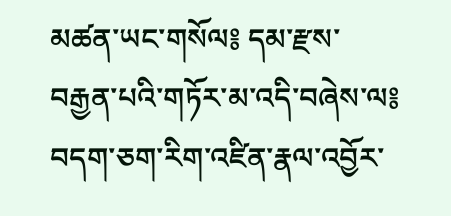མཚན་ཡང་གསོལ༔ དམ་རྫས་བརྒྱན་པའི་གཏོར་མ་འདི་བཞེས་ལ༔ བདག་ཅག་རིག་འཛིན་རྣལ་འབྱོར་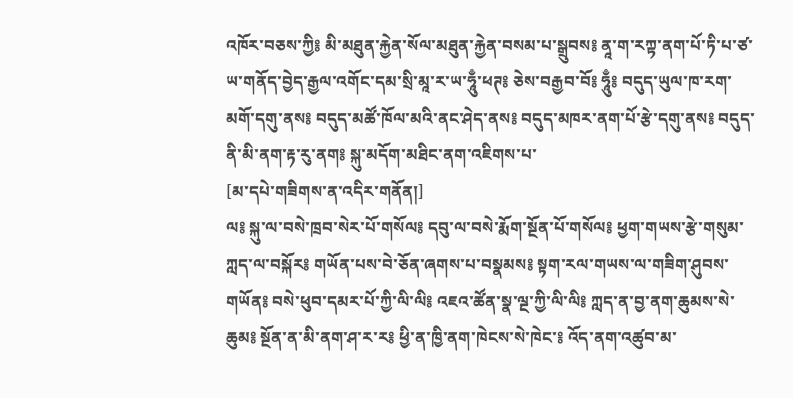འཁོར་བཅས་ཀྱི༔ མི་མཐུན་རྐྱེན་སོལ་མཐུན་རྐྱེན་བསམ་པ་སྒྲུབས༔ ནཱ་ག་རཀྟ་ནག་པོ་ཏི་པ་ཙ་ཡ་གནོད་བྱེད་རྒྱལ་འགོང་དམ་སྲི་མཱ་ར་ཡ་ཧཱུྃ་ཕཊ༔ ཅེས་བརྒྱབ་བོ༔ ཧཱུྃ༔ བདུད་ཡུལ་ཁ་རག་མགོ་དགུ་ནས༔ བདུད་མཚོ་ཁོལ་མའི་ནང་ཤེད་ནས༔ བདུད་མཁར་ནག་པོ་རྩེ་དགུ་ནས༔ བདུད་ནི་མི་ནག་རྟ་རུ་ནག༔ སྐུ་མདོག་མཐིང་ནག་འཇིགས་པ་
[མ་དཔེ་གཟིགས་ན་འདིར་གནོན།]
ལ༔ སྐུ་ལ་བསེ་ཁྲབ་སེར་པོ་གསོལ༔ དབུ་ལ་བསེ་རྨོག་སྔོན་པོ་གསོལ༔ ཕྱག་གཡས་རྩེ་གསུམ་ཀླད་ལ་བསྐོར༔ གཡོན་པས་བེ་ཅོན་ཞགས་པ་བསྣམས༔ སྟག་རལ་གཡས་ལ་གཟིག་ཤུབས་གཡོན༔ བསེ་ཕུབ་དམར་པོ་ཀྱི་ལི་ལི༔ འཇའ་ཚོན་སྣ་ལྔ་ཀྱི་ལི་ལི༔ ཀླད་ན་བྱ་ནག་ཆུམས་སེ་ཆུམ༔ སྔོན་ན་མི་ནག་ཤ་ར་ར༔ ཕྱི་ན་ཁྱི་ནག་ཁེངས་སེ་ཁེང་༔ འོད་ནག་འཚུབ་མ་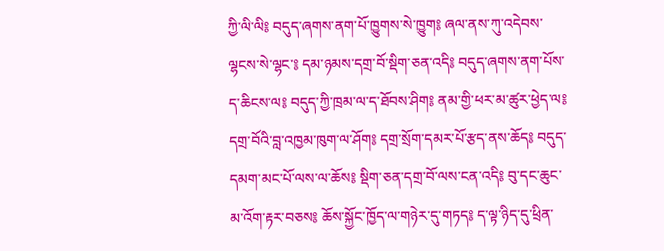ཀྱི་ལི་ལི༔ བདུད་ཞགས་ནག་པོ་ཁྱུགས་སེ་ཁྱུག༔ ཞལ་ནས་ཀུ་འདེབས་ལྷངས་སེ་ལྷང་༔ དམ་ཉམས་དགྲ་བོ་སྡིག་ཅན་འདི༔ བདུད་ཞགས་ནག་པོས་ད་ཆིངས་ལ༔ བདུད་ཀྱི་ཁྲམ་ལ་ད་ཐོབས་ཤིག༔ ནམ་གྱི་ཕར་མ་ཚུར་ཕྱེད་ལ༔ དགྲ་བོའི་བླ་འཁྱམ་ཁུག་ལ་ཤོག༔ དགྲ་སྲོག་དམར་པོ་རྩད་ནས་ཆོད༔ བདུད་དམག་མང་པོ་ལས་ལ་ཆོས༔ སྡིག་ཅན་དགྲ་བོ་ལས་ངན་འདི༔ བུ་དང་ཆུང་མ་འོག་རྟར་བཅས༔ ཆོས་སྐྱོང་ཁྱོད་ལ་གཉེར་དུ་གཏད༔ ད་ལྟ་ཉིད་དུ་ཕྲིན་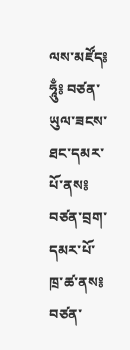ལས་མཛོད༔ ཧཱུྃ༔ བཙན་ཡུལ་ཟངས་ཐང་དམར་པོ་ནས༔ བཙན་བྲག་དམར་པོ་ཁྲ་ཚ་ནས༔ བཙན་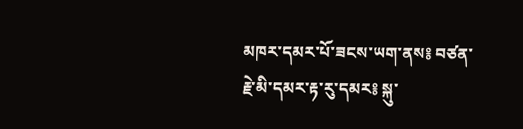མཁར་དམར་པོ་ཟངས་ཡག་ནས༔ བཙན་རྗེ་མི་དམར་རྟ་རུ་དམར༔ སྐུ་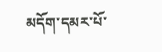མདོག་དམར་པོ་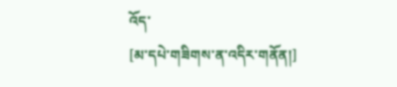འོད་
[མ་དཔེ་གཟིགས་ན་འདིར་གནོན།]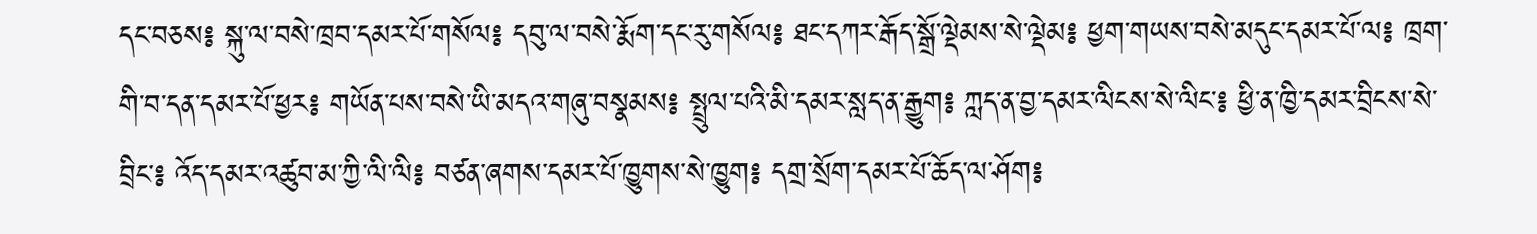དང་བཅས༔ སྐུ་ལ་བསེ་ཁྲབ་དམར་པོ་གསོལ༔ དབུ་ལ་བསེ་རྨོག་དང་རུ་གསོལ༔ ཐང་དཀར་རྒོད་སྒྲོ་ལྡེམས་སེ་ལྡེམ༔ ཕྱག་གཡས་བསེ་མདུང་དམར་པོ་ལ༔ ཁྲག་གི་བ་དན་དམར་པོ་ཕྱར༔ གཡོན་པས་བསེ་ཡི་མདའ་གཞུ་བསྣམས༔ སྤྲུལ་པའི་མི་དམར་སླད་ན་རྒྱུག༔ ཀླད་ན་བྱ་དམར་ལིངས་སེ་ལིང་༔ ཕྱི་ན་ཁྱི་དམར་བྲིངས་སེ་བྲིང་༔ འོད་དམར་འཚུབ་མ་ཀྱི་ལི་ལི༔ བཙན་ཞགས་དམར་པོ་ཁྱུགས་སེ་ཁྱུག༔ དགྲ་སྲོག་དམར་པོ་ཆོད་ལ་ཤོག༔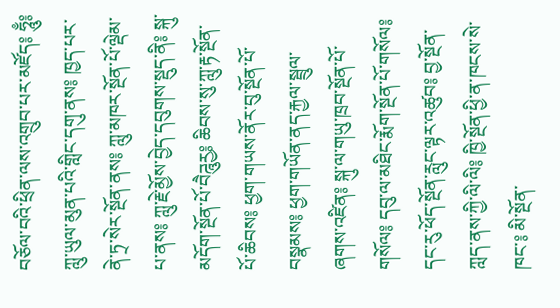བཅོལ་བའི་ཕྲིན་ལས་འགྲུབ་པར་མཛོད༔ ཧཱུྃ༔ ཀླུ་ཡུལ་མུན་པའི་གླིང་དགུ་ནས༔ ཁྱད་པར་ནེ་ཏྲ་སེར་སྔོན་ནས༔ ཀླུ་མཁར་སྔོན་པོ་ལྡེམ་པ་ནས༔ ཀླུ་རྗེ་མྱོས་བྱེད་དབུགས་སྡུད་ནི༔ སྐུ་མདོག་སྔོན་པོ་བཻཌཱུརྱ༔ ཆིབས་སུ་ཀླུ་རྟ་སྔོན་པོ་ཆིབས༔ ཕྱག་གཡས་ནོར་བུ་སྔོན་པོ་བསྣམས༔ ཕྱག་གཡོན་ནད་རྐྱལ་སྦྲུལ་ཞགས་འཛིན༔ སྐུ་ལ་གཡུ་ཁྲབ་སྔོན་པོ་གསོལ༔ དབུ་ལ་མཐིང་རྨོག་སྔོན་པོ་གསོལ༔ དང་རུ་ཕོད་སྔོན་རླུང་ལྟར་འཚུབ༔ བྱ་སྔོན་ཀླད་ནས་ཀྱི་ལི་ལི༔ ཁྱི་སྔོན་ཕྱི་ན་ཁངས་སེ་ཁང་༔ མི་སྔོན་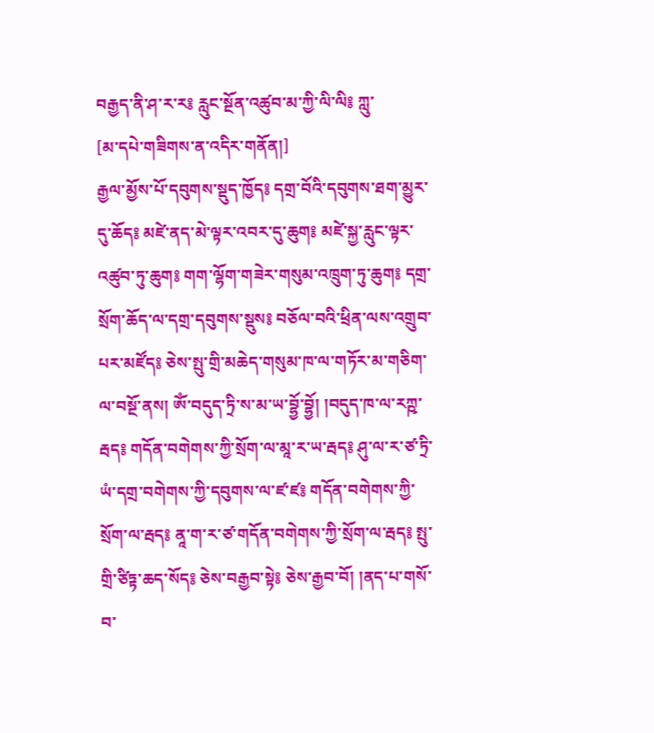བརྒྱད་ནི་ཤ་ར་ར༔ རླུང་སྔོན་འཚུབ་མ་ཀྱི་ལི་ལི༔ ཀླུ་
[མ་དཔེ་གཟིགས་ན་འདིར་གནོན།]
རྒྱལ་མྱོས་པོ་དབུགས་སྡུད་ཁྱོད༔ དགྲ་བོའི་དབུགས་ཐག་མྱུར་དུ་ཆོད༔ མཛེ་ནད་མེ་ལྟར་འབར་དུ་ཆུག༔ མཛེ་སྐྱ་རླུང་ལྟར་འཚུབ་ཏུ་ཆུག༔ གག་ལྷོག་གཟེར་གསུམ་འཁྲུག་ཏུ་ཆུག༔ དགྲ་སྲོག་ཆོད་ལ་དགྲ་དབུགས་སྡུས༔ བཅོལ་བའི་ཕྲིན་ལས་འགྲུབ་པར་མཛོད༔ ཅེས་སྤུ་གྲི་མཆེད་གསུམ་ཁ་ལ་གཏོར་མ་གཅིག་ལ་བསྔོ་ནས། ཨོཾ་བདུད་ཏྲི་ས་མ་ཡ་བྷྱོ་བྷྱོ། །བདུད་ཁ་ལ་རཀྵ་རྦད༔ གདོན་བགེགས་ཀྱི་སྲོག་ལ་མཱ་ར་ཡ་རྦད༔ ཤུ་ལ་ར་ཙ་ཏྲི་ཡཾ་དགྲ་བགེགས་ཀྱི་དབུགས་ལ་ཛ་ཛ༔ གདོན་བགེགས་ཀྱི་སྲོག་ལ་རྦད༔ ནཱ་ག་ར་ཙ་གདོན་བགེགས་ཀྱི་སྲོག་ལ་རྦད༔ སྤུ་གྲི་ཙིཏྟ་ཆད་སོད༔ ཅེས་བརྒྱབ་སྟེ༔ ཅེས་རྒྱབ་བོ། །ནད་པ་གསོ་བ་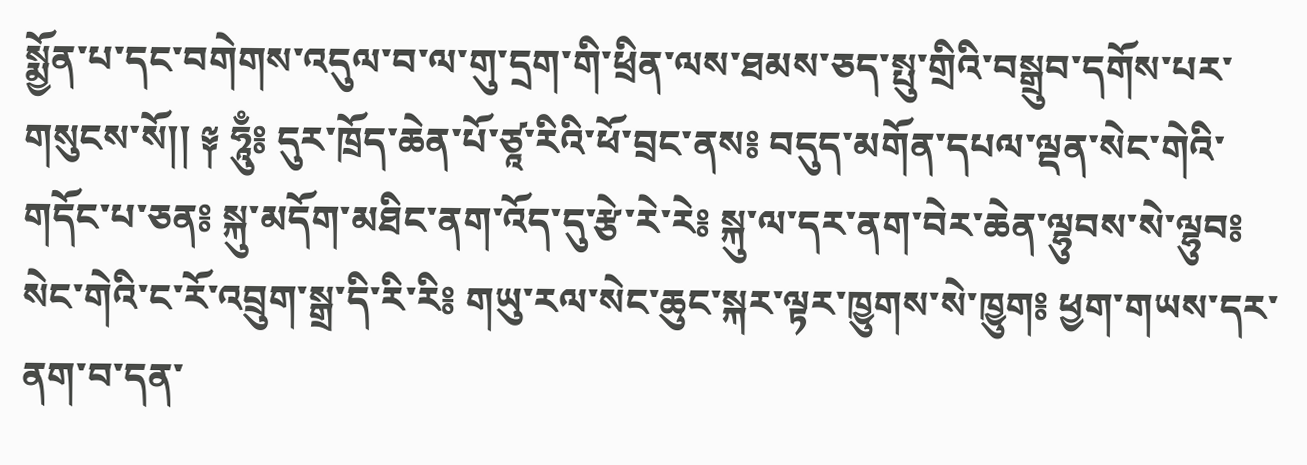སྨྱོན་པ་དང་བགེགས་འདུལ་བ་ལ་གུ་དྲག་གི་ཕྲིན་ལས་ཐམས་ཅད་སྤུ་གྲིའི་བསྒྲུབ་དགོས་པར་གསུངས་སོ།། ༈ ཧཱུྃ༔ དུར་ཁྲོད་ཆེན་པོ་ཙཱ་རིའི་ཕོ་བྲང་ནས༔ བདུད་མགོན་དཔལ་ལྡན་སེང་གེའི་གདོང་པ་ཅན༔ སྐུ་མདོག་མཐིང་ནག་འོད་དུ་རྩེ་རེ་རེ༔ སྐུ་ལ་དར་ནག་བེར་ཆེན་ལྷུབས་སེ་ལྷུབ༔ སེང་གེའི་ང་རོ་འབྲུག་སྒྲ་དི་རི་རི༔ གཡུ་རལ་སེང་ཆུང་སྐར་ལྟར་ཁྱུགས་སེ་ཁྱུག༔ ཕྱག་གཡས་དར་ནག་བ་དན་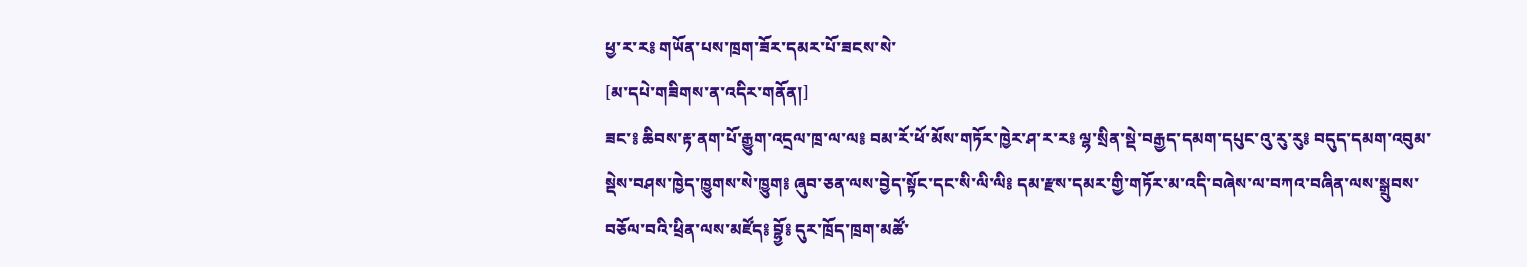ཕྱ་ར་ར༔ གཡོན་པས་ཁྲག་ཟོར་དམར་པོ་ཟངས་སེ་
[མ་དཔེ་གཟིགས་ན་འདིར་གནོན།]
ཟང་༔ ཆིབས་རྟ་ནག་པོ་རྒྱུག་འདྲལ་ཁྲ་ལ་ལ༔ བམ་རོ་ཕོ་མོས་གཏོར་ཁྱེར་ཤ་ར་ར༔ ལྷ་སྲིན་སྡེ་བརྒྱད་དམག་དཔུང་འུ་རུ་རུ༔ བདུད་དམག་འབུམ་སྡེས་བཤས་ཁྱེད་ཁྱུགས་སེ་ཁྱུག༔ ཞུབ་ཅན་ལས་བྱེད་སྟོང་དང་སི་ལི་ལི༔ དམ་རྫས་དམར་གྱི་གཏོར་མ་འདི་བཞེས་ལ་བཀའ་བཞིན་ལས་སྒྲུབས་བཅོལ་བའི་ཕྲིན་ལས་མཛོད༔ བྷྱོ༔ དུར་ཁྲོད་ཁྲག་མཚོ་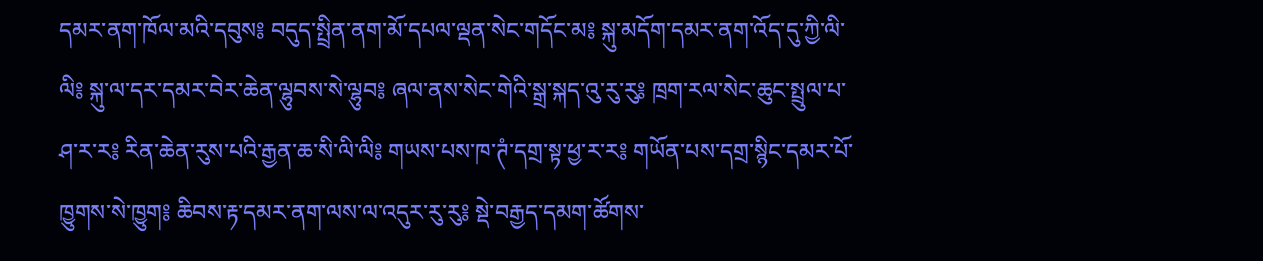དམར་ནག་ཁོལ་མའི་དབུས༔ བདུད་སྤྲིན་ནག་མོ་དཔལ་ལྡན་སེང་གདོང་མ༔ སྐུ་མདོག་དམར་ནག་འོད་དུ་ཀྱི་ལི་ལི༔ སྐུ་ལ་དར་དམར་བེར་ཆེན་ལྷུབས་སེ་ལྷུབ༔ ཞལ་ནས་སེང་གེའི་སྒྲ་སྐད་འུ་རུ་རུ༔ ཁྲག་རལ་སེང་ཆུང་སྤྲུལ་པ་ཤ་ར་ར༔ རིན་ཆེན་རུས་པའི་རྒྱན་ཆ་སི་ལི་ལི༔ གཡས་པས་ཁ་ཊཾ་དགྲ་སྟ་ཕྱ་ར་ར༔ གཡོན་པས་དགྲ་སྙིང་དམར་པོ་ཁྱུགས་སེ་ཁྱུག༔ ཆིབས་རྟ་དམར་ནག་ལས་ལ་འདུར་རུ་རུ༔ སྡེ་བརྒྱད་དམག་ཚོགས་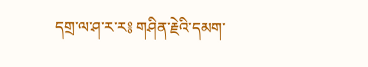དགྲ་ལ་ཤ་ར་ར༔ གཤིན་རྗེའི་དམག་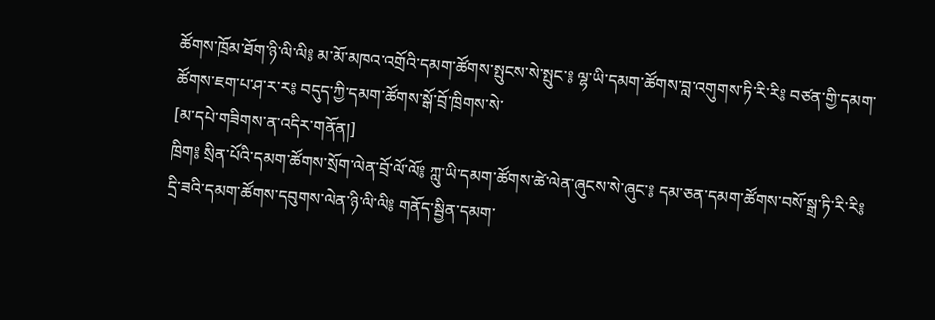ཚོགས་ཁྲོམ་ཐོག་ཉི་ལི་ལི༔ མ་མོ་མཁའ་འགྲོའི་དམག་ཚོགས་སྤུངས་སེ་སྤུང་༔ ལྷ་ཡི་དམག་ཚོགས་བླ་འགུགས་ཏི་རི་རི༔ བཙན་གྱི་དམག་ཚོགས་ཇག་པ་ཤ་ར་ར༔ བདུད་ཀྱི་དམག་ཚོགས་སྒོ་བྲོ་ཁྲིགས་སེ་
[མ་དཔེ་གཟིགས་ན་འདིར་གནོན།]
ཁྲིག༔ སྲིན་པོའི་དམག་ཚོགས་སྲོག་ལེན་བྲོ་ལོ་ལོ༔ ཀླུ་ཡི་དམག་ཚོགས་ཚེ་ལེན་ཞུངས་སེ་ཞུང་༔ དམ་ཅན་དམག་ཚོགས་བསོ་སྒྲ་ཏི་རི་རི༔ དྲི་ཟའི་དམག་ཚོགས་དབུགས་ལེན་ཉི་ལི་ལི༔ གནོད་སྦྱིན་དམག་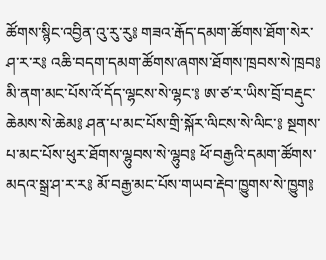ཚོགས་སྙིང་འབྱིན་འུ་རུ་རུ༔ གཟའ་རྒོད་དམག་ཚོགས་ཐོག་སེར་ཤ་ར་ར༔ འཆི་བདག་དམག་ཚོགས་ཞགས་ཐོགས་ཁྲབས་སེ་ཁྲབ༔ མི་ནག་མང་པོས་འོ་དོད་ལྷངས་སེ་ལྷང་༔ ཨ་ཙ་ར་ཡིས་བྲོ་བརྡུང་ཆེམས་སེ་ཆེམ༔ ཤན་པ་མང་པོས་གྲི་སྐོར་ལིངས་སེ་ལིང་༔ སྔགས་པ་མང་པོས་ཕུར་ཐོགས་ལྷུབས་སེ་ལྷུབ༔ ཕོ་བརྒྱའི་དམག་ཚོགས་མདའ་སྒྲ་ཤ་ར་ར༔ མོ་བརྒྱ་མང་པོས་གཡབ་རྡེབ་ཁྱུགས་སེ་ཁྱུག༔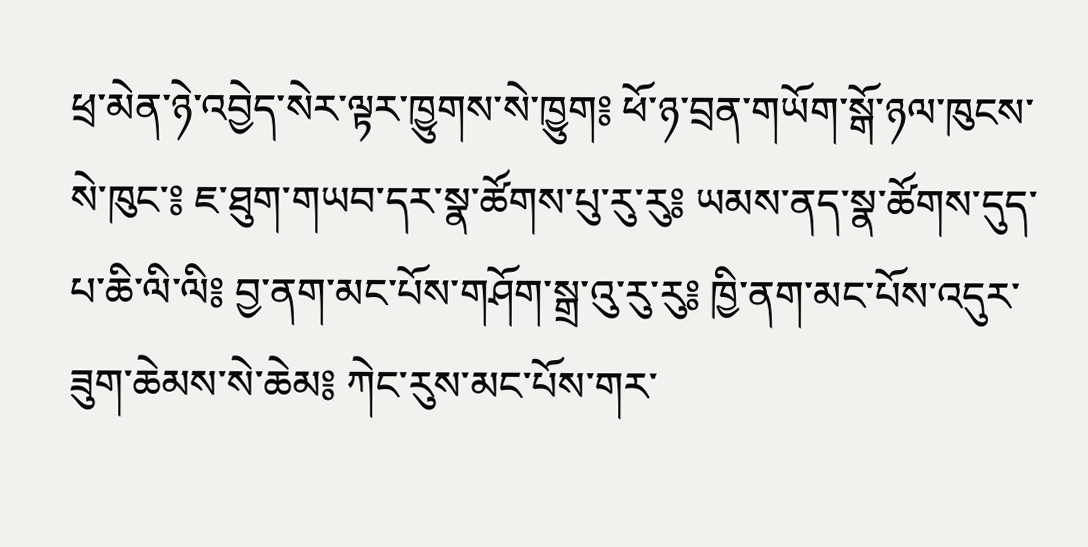ཕྲ་མེན་ཉེ་འབྱེད་སེར་ལྟར་ཁྱུགས་སེ་ཁྱུག༔ ཕོ་ཉ་བྲན་གཡོག་སྒོ་ཉལ་ཁུངས་སེ་ཁུང་༔ ཇ་ཐུག་གཡབ་དར་སྣ་ཚོགས་པུ་རུ་རུ༔ ཡམས་ནད་སྣ་ཚོགས་དུད་པ་ཆི་ལི་ལི༔ བྱ་ནག་མང་པོས་གཤོག་སྒྲ་འུ་རུ་རུ༔ ཁྱི་ནག་མང་པོས་འདུར་ཟུག་ཆེམས་སེ་ཆེམ༔ ཀེང་རུས་མང་པོས་གར་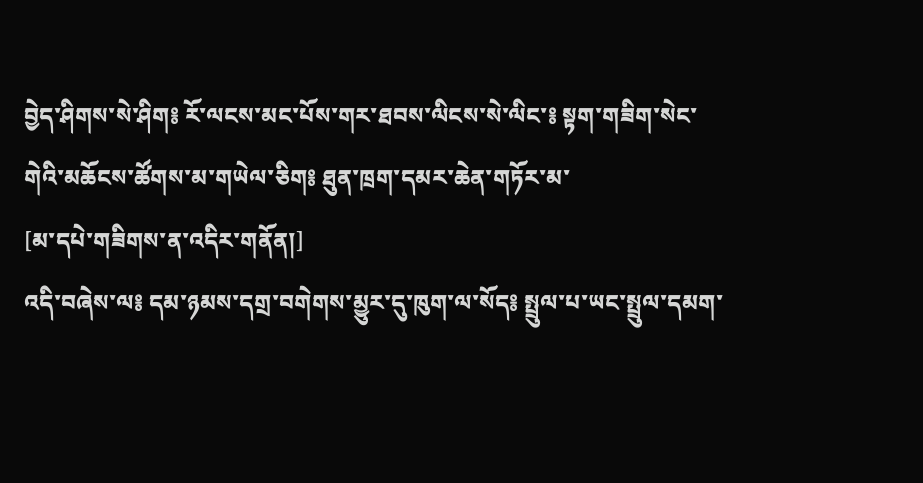བྱེད་ཤིགས་སེ་ཤིག༔ རོ་ལངས་མང་པོས་གར་ཐབས་ལིངས་སེ་ལིང་༔ སྟག་གཟིག་སེང་གེའི་མཆོངས་ཚོགས་མ་གཡེལ་ཅིག༔ ཐུན་ཁྲག་དམར་ཆེན་གཏོར་མ་
[མ་དཔེ་གཟིགས་ན་འདིར་གནོན།]
འདི་བཞེས་ལ༔ དམ་ཉམས་དགྲ་བགེགས་མྱུར་དུ་ཁུག་ལ་སོད༔ སྤྲུལ་པ་ཡང་སྤྲུལ་དམག་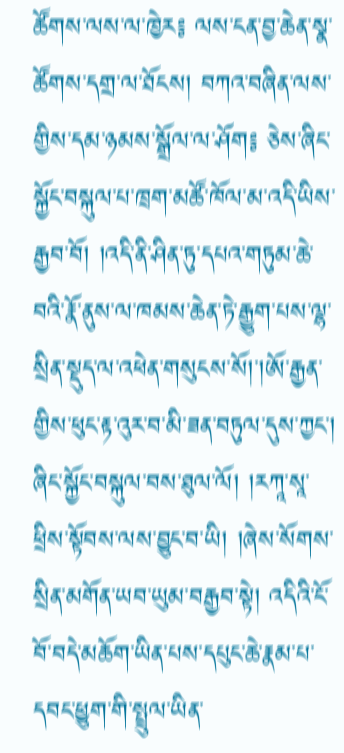ཚོགས་ལས་ལ་ཁྱེར༔ ལས་ངན་བྱ་ཆེན་སྣ་ཚོགས་དགྲ་ལ་ཐོངས། བཀའ་བཞིན་ལས་གྱིས་དམ་ཉམས་སྒྲོལ་ལ་ཤོག༔ ཅེས་ཞིང་སྐྱོང་བསྐུལ་པ་ཁྲག་མཚོ་ཁོལ་མ་འདི་ཡིས་རྒྱབ་བོ། །འདི་ནི་ཤིན་ཏུ་དཔའ་གཏུམ་ཆེ་བའི་རྣོ་ནུས་ལ་ཁམས་ཆེན་ཏེ་རྒྱུག་པས་ལྷ་སྲིན་སྡུད་ལ་འཕེན་གསུངས་སོ།་།ཨོ་རྒྱན་གྱིས་ཕུང་རྟ་འུར་བ་མི་ཟན་བཏུལ་དུས་ཀྱང་། ཞིང་སྐྱོང་བསྐུལ་བས་ཐུལ་ལོ། །རཀཱ་སཱ་ཕྲིས་སྟོབས་ལས་བྱུང་བ་ཡི། །ཞེས་སོགས་སྲིན་མགོན་ཡབ་ཡུམ་བརྒྱབ་སྟེ། འདིའི་ངོ་བོ་བདེ་མཆོག་ཡིན་པས་དཔུང་ཆེ་རྣམ་པ་དབང་ཕྱུག་གི་སྤྲུལ་ཡིན་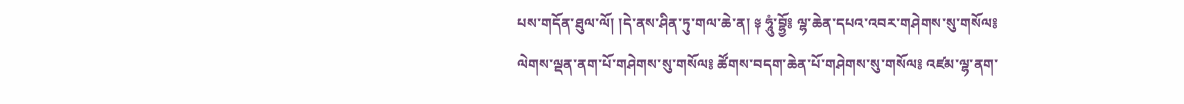པས་གདོན་ཐུལ་ལོ། །དེ་ནས་ཤིན་ཏུ་གལ་ཆེ་ན། ༈ ཧཱུཾ་བྷྱོ༔ ལྷ་ཆེན་དཔའ་འབར་གཤེགས་སུ་གསོལ༔ ལེགས་ལྡན་ནག་པོ་གཤེགས་སུ་གསོལ༔ ཚོགས་བདག་ཆེན་པོ་གཤེགས་སུ་གསོལ༔ འཛམ་ལྷ་ནག་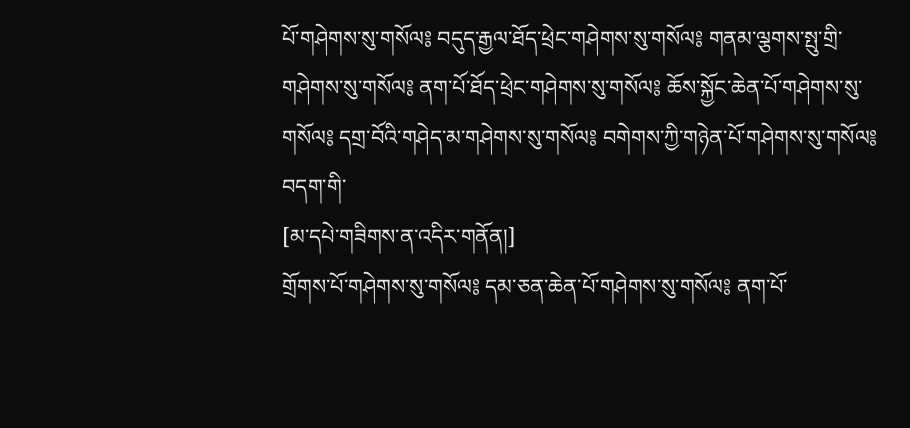པོ་གཤེགས་སུ་གསོལ༔ བདུད་རྒྱལ་ཐོད་ཕྲེང་གཤེགས་སུ་གསོལ༔ གནམ་ལྕགས་སྤུ་གྲི་གཤེགས་སུ་གསོལ༔ ནག་པོ་ཐོད་ཕྲེང་གཤེགས་སུ་གསོལ༔ ཆོས་སྐྱོང་ཆེན་པོ་གཤེགས་སུ་གསོལ༔ དགྲ་བོའི་གཤེད་མ་གཤེགས་སུ་གསོལ༔ བགེགས་ཀྱི་གཉེན་པོ་གཤེགས་སུ་གསོལ༔ བདག་གི་
[མ་དཔེ་གཟིགས་ན་འདིར་གནོན།]
གྲོགས་པོ་གཤེགས་སུ་གསོལ༔ དམ་ཅན་ཆེན་པོ་གཤེགས་སུ་གསོལ༔ ནག་པོ་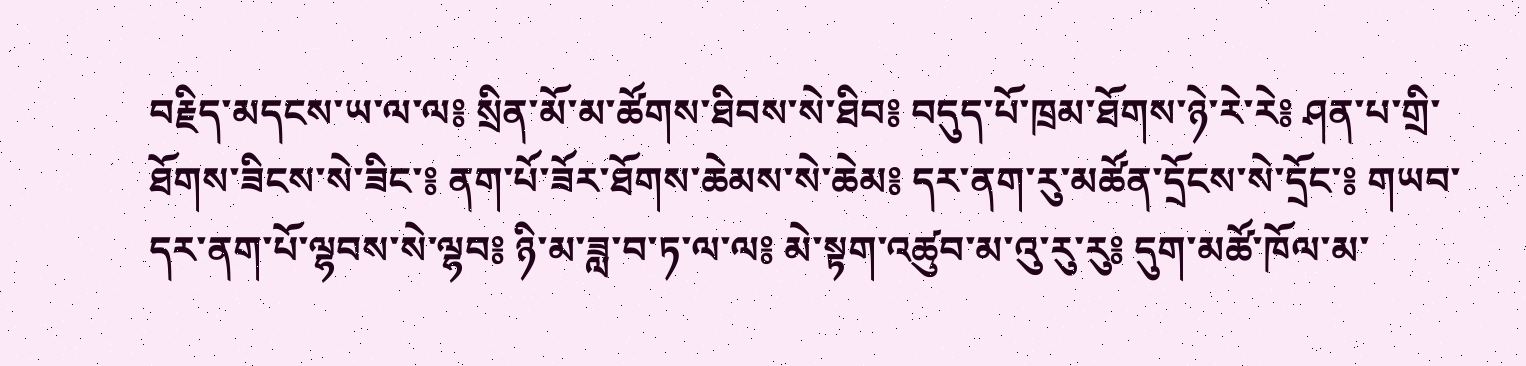བརྗིད་མདངས་ཡ་ལ་ལ༔ སྲིན་མོ་མ་ཚོགས་ཐིབས་སེ་ཐིབ༔ བདུད་པོ་ཁྲམ་ཐོགས་ཉེ་རེ་རེ༔ ཤན་པ་གྲི་ཐོགས་ཟིངས་སེ་ཟིང་༔ ནག་པོ་ཟོར་ཐོགས་ཆེམས་སེ་ཆེམ༔ དར་ནག་རུ་མཚོན་དྲོངས་སེ་དྲོང་༔ གཡབ་དར་ནག་པོ་ལྷབས་སེ་ལྷབ༔ ཉི་མ་ཟླ་བ་ཏ་ལ་ལ༔ མེ་སྟག་འཚུབ་མ་འུ་རུ་རུ༔ དུག་མཚོ་ཁོལ་མ་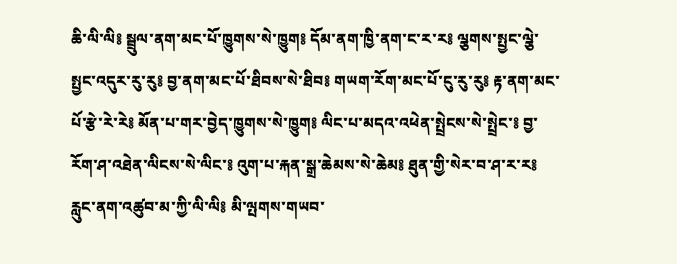ཆི་ལི་ལི༔ སྦྲུལ་ནག་མང་པོ་ཁྱུགས་སེ་ཁྱུག༔ དོམ་ནག་ཁྱི་ནག་ང་ར་ར༔ ལྕགས་སྤྱང་ལྕེ་སྤྱང་འདུར་རུ་རུ༔ བྱ་ནག་མང་པོ་ཐིབས་སེ་ཐིབ༔ གཡག་རོག་མང་པོ་ངུ་རུ་རུ༔ རྟ་ནག་མང་པོ་རྩེ་རེ་རེ༔ མོན་པ་གར་བྱེད་ཁྱུགས་སེ་ཁྱུག༔ ལིང་པ་མདའ་འཕེན་སྤྲེངས་སེ་སྤྲེང་༔ བྱ་རོག་ཤ་འཐེན་ལིངས་སེ་ལིང་༔ འུག་པ་རྐན་སྒྲ་ཆེམས་སེ་ཆེམ༔ ཐུན་གྱི་སེར་བ་ཤ་ར་ར༔ རླུང་ནག་འཚུབ་མ་ཀྱི་ལི་ལི༔ མི་ལྤགས་གཡབ་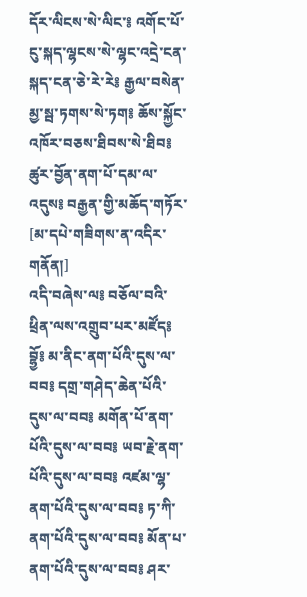དོར་ལིངས་སེ་ལིང་༔ འགོང་པོ་ངུ་སྐད་ལྷངས་སེ་ལྷང་འདྲེ་ངན་སྐད་ངན་ཅེ་རེ་རེ༔ རྒྱལ་བསེན་མྱ་སྦ་ཏགས་སེ་ཏག༔ ཆོས་སྐྱོང་འཁོར་བཅས་ཐིབས་སེ་ཐིབ༔ ཚུར་བྱོན་ནག་པོ་དམ་ལ་འདུས༔ བརྒྱན་གྱི་མཆོད་གཏོར་
[མ་དཔེ་གཟིགས་ན་འདིར་གནོན།]
འདི་བཞེས་ལ༔ བཅོལ་བའི་ཕྲིན་ལས་འགྲུབ་པར་མཛོད༔ བྷྱོ༔ མ་ནིང་ནག་པོའི་དུས་ལ་བབ༔ དགྲ་གཤེད་ཆེན་པོའི་དུས་ལ་བབ༔ མགོན་པོ་ནག་པོའི་དུས་ལ་བབ༔ ཡབ་རྗེ་ནག་པོའི་དུས་ལ་བབ༔ འཛམ་ལྷ་ནག་པོའི་དུས་ལ་བབ༔ ཏ་ཀི་ནག་པོའི་དུས་ལ་བབ༔ མོན་པ་ནག་པོའི་དུས་ལ་བབ༔ ཤར་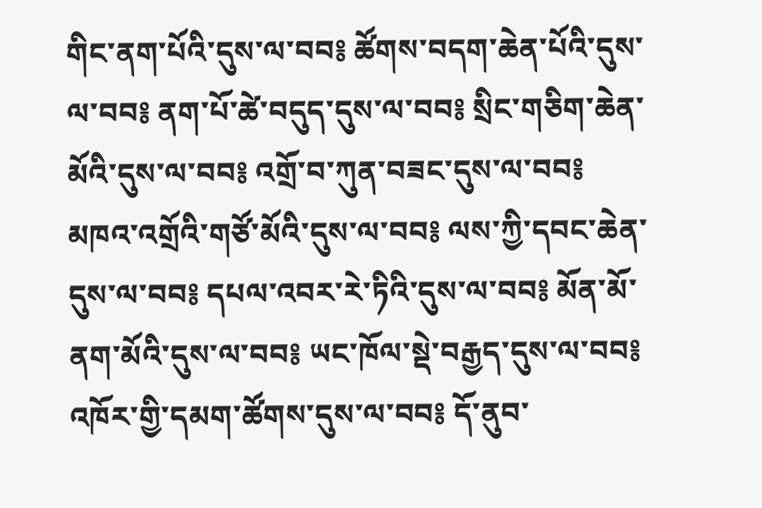གིང་ནག་པོའི་དུས་ལ་བབ༔ ཚོགས་བདག་ཆེན་པོའི་དུས་ལ་བབ༔ ནག་པོ་ཚེ་བདུད་དུས་ལ་བབ༔ སྲིང་གཅིག་ཆེན་མོའི་དུས་ལ་བབ༔ འགྲོ་བ་ཀུན་བཟང་དུས་ལ་བབ༔ མཁའ་འགྲོའི་གཙོ་མོའི་དུས་ལ་བབ༔ ལས་ཀྱི་དབང་ཆེན་དུས་ལ་བབ༔ དཔལ་འབར་རེ་ཏིའི་དུས་ལ་བབ༔ མོན་མོ་ནག་མོའི་དུས་ལ་བབ༔ ཡང་ཁོལ་སྡེ་བརྒྱད་དུས་ལ་བབ༔ འཁོར་གྱི་དམག་ཚོགས་དུས་ལ་བབ༔ དོ་ནུབ་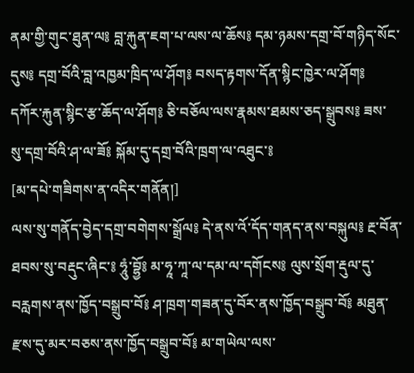ནམ་གྱི་གུང་ཐུན་ལ༔ བླ་རྐུན་ཇག་པ་ལས་ལ་ཆོས༔ དམ་ཉམས་དགྲ་བོ་གཉིད་སོང་དུས༔ དགྲ་བོའི་བླ་འཁྱམ་ཁྲིད་ལ་ཤོག༔ བསད་རྟགས་དོན་སྙིང་ཁྱེར་ལ་ཤོག༔ དཀོར་རྐུན་སྙིང་རྩ་ཆོད་ལ་ཤོག༔ ཅི་བཅོལ་ལས་རྣམས་ཐམས་ཅད་སྒྲུབས༔ ཟས་སུ་དགྲ་བོའི་ཤ་ལ་ཟོ༔ སྐོམ་དུ་དགྲ་བོའི་ཁྲག་ལ་འཐུང་༔
[མ་དཔེ་གཟིགས་ན་འདིར་གནོན།]
ལས་སུ་གནོད་བྱེད་དགྲ་བགེགས་སྒྲོལ༔ དེ་ནས་འོ་དོད་གནད་ནས་བསྐུལ༔ རྔ་བོན་ཐབས་སུ་བརྡུང་ཞིང་༔ ཧཱུཾ་བྷྱོ༔ མ་ཧཱ་ཀཱ་ལ་དམ་ལ་དགོངས༔ ལུས་སྲོག་རྡུལ་དུ་བརླགས་ནས་ཁྱོད་བསྒྲུབ་བོ༔ ཤ་ཁྲག་གཟན་དུ་བོར་ནས་ཁྱོད་བསྒྲུབ་བོ༔ མཐུན་རྫས་དུ་མར་བཅས་ནས་ཁྱོད་བསྒྲུབ་བོ༔ མ་གཡེལ་ལས་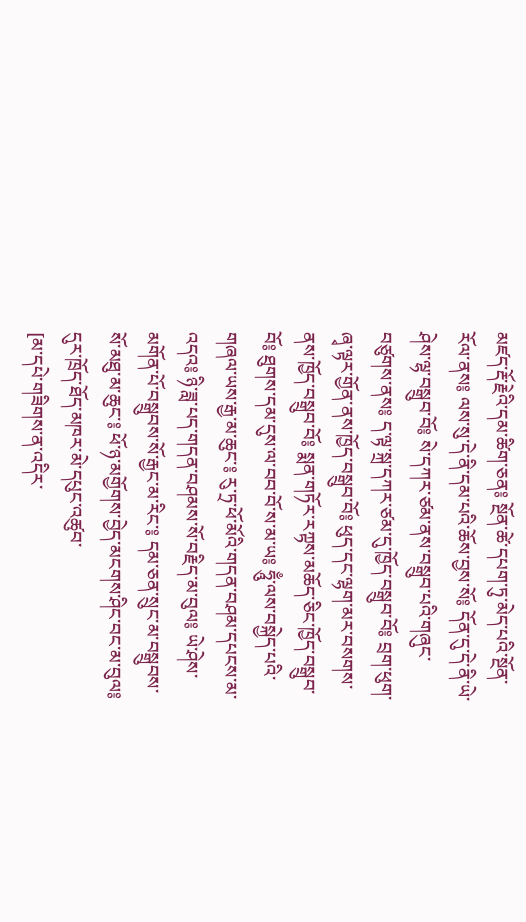མཛད་རྡོ་རྗེའི་དམ་ཚིག་ཅན༔ སྔོན་ཚེ་དཔག་ཏུ་མེད་པའི་སྔོན་རོལ་ནས༔ ལས་སུ་དེ་ནི་དམ་པའི་ཆོས་བྱས་སོ༔ དོན་དུ་དེ་ནི་ཡེ་ཤེས་ལྷ་བསྒྲུབ་བོ༔ སེ་དཀར་ཙམ་ནས་བསྒྲུབ་པའི་གཞུང་བཙུགས་ནས༔ ད་ལྟ་སྐྲ་དཀར་ཙམ་དུ་ཁྱོད་བསྒྲུབ་བོ༔ བྲག་ཕུག་ཞྭ་ལྟར་གྱོན་ནས་ཁྱོད་བསྒྲུབ་བོ༔ ཕུད་དང་ལྷག་མར་བསགས་ནས་ཁྱོད་བསྒྲུབ་བོ༔ སྨན་གཏོར་རཀྟས་མཆོད་ཅིང་ཁྱོད་བསྒྲུབ་བོ༔ ཐུགས་དམ་དུས་ལ་བབ་བོ་ས་མ་ཡ༔ ཧཱུྃ་ལས་བསྐྱེད་པའི་གཞལ་ཡས་རྒྱ་མ་ཆུང་༔ རུ་ཏྲ་ཕོ་མོའི་གདན་བཤམ་དཔངས་མ་འདའ༔ ཉི་ཟླ་པད་གདན་བཤམས་སོ་བརྗིད་མ་བུལ༔ ཡེ་ཤེས་མགོན་པོ་བསྒྲུབས་སོ་རྒྱང་མ་རིང་༔ དམ་ཅན་སྲུང་མ་བསྒྲུབས་སོ་མཐུ་མ་ཆུང་༔ ཕོ་ཉ་མགྱོགས་བྱེད་མངགས་ཤིང་བང་མ་བུལ༔ དུར་ཁྲོད་ཐོད་མཁར་མེ་དཔུང་འཚུབ་
[མ་དཔེ་གཟིགས་ན་འདིར་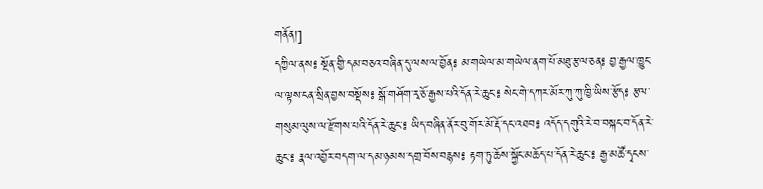གནོན།]
དཀྱིལ་ནས༔ སྔོན་གྱི་དམ་བཅའ་བཞིན་དུ་ལས་ལ་བྱོན༔ མ་གཡེལ་མ་གཡེལ་ནག་པོ་མཐུ་རྩལ་ཅན༔ བྱ་རྒྱལ་ཁྱུང་ལ་ལྟས་ངན་སྲིན་བྱས་བསྡོས༔ སྒོ་གཤོག་རྭ་ཅོ་རྒྱས་པའི་དོན་རེ་ཆུང་༔ སེང་གེ་དཀར་མོར་ཀུ་ཀུ་ཁྱི་ཡིས་རྩོད༔ རྩལ་གསུམ་ལུས་ལ་རྫོགས་པའི་དོན་རེ་ཆུང་༔ ཡིད་བཞིན་ནོར་བུ་གོར་མོ་རྡོ་དང་འཐབ༔ འདོད་དགུའི་རེ་བ་བསྐང་བ་དོན་རེ་ཆུང་༔ རྣལ་འབྱོར་བདག་ལ་དམ་ཉམས་དགྲ་བོས་བརྙས༔ རྟག་ཏུ་ཆོས་སྐྱོང་མཆོད་པ་དོན་རེ་ཆུང་༔ རྒྱ་མཚོ་དྭངས་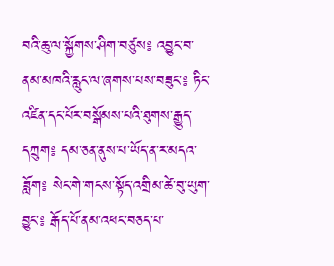བའི་ཆུ་ལ་སྐྱོགས་ཤིག་བཙུས༔ འབྱུང་བ་ནམ་མཁའི་རླུང་ལ་ཞགས་པས་བཟུང་༔ ཏིང་འཛིན་དང་པོར་བསྒོམས་པའི་ཐུགས་རྒྱུད་དཀྲུག༔ དམ་ཅན་ནུས་པ་ཡོད་ན་ར་མདའ་ཟློག༔ སེང་གེ་གངས་སྟོད་འགྲིམ་ཚེ་བུ་ཡུག་བྱུང་༔ རྒོད་པོ་ནམ་འཕང་བཅད་པ་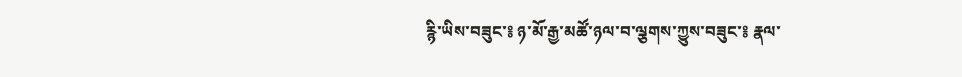རྙི་ཡིས་བཟུང་༔ ཉ་མོ་རྒྱ་མཚོ་ཉལ་བ་ལྕགས་ཀྱུས་བཟུང་༔ རྣལ་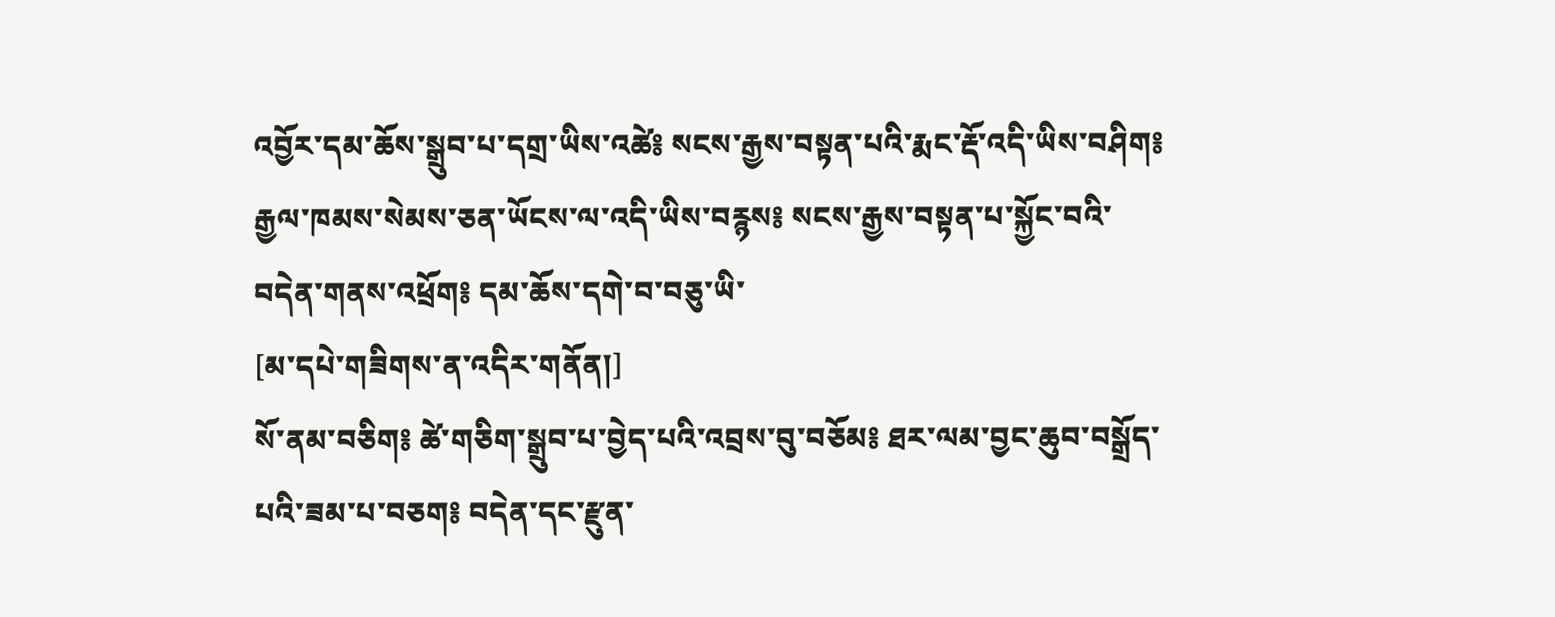འབྱོར་དམ་ཆོས་སྒྲུབ་པ་དགྲ་ཡིས་འཚེ༔ སངས་རྒྱས་བསྟན་པའི་རྨང་རྡོ་འདི་ཡིས་བཤིག༔ རྒྱལ་ཁམས་སེམས་ཅན་ཡོངས་ལ་འདི་ཡིས་བརྙས༔ སངས་རྒྱས་བསྟན་པ་སྐྱོང་བའི་བདེན་གནས་འཕྲོག༔ དམ་ཆོས་དགེ་བ་བཅུ་ཡི་
[མ་དཔེ་གཟིགས་ན་འདིར་གནོན།]
སོ་ནམ་བཅིག༔ ཚེ་གཅིག་སྒྲུབ་པ་བྱེད་པའི་འབྲས་བུ་བཅོམ༔ ཐར་ལམ་བྱང་ཆུབ་བསྒྲོད་པའི་ཟམ་པ་བཅག༔ བདེན་དང་རྫུན་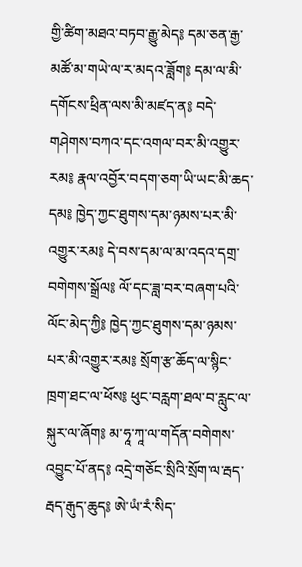གྱི་ཚིག་མཐའ་བཏབ་རྒྱུ་མེད༔ དམ་ཅན་རྒྱ་མཚོ་མ་གཡེ་ལ་ར་མདའ་ཟློག༔ དམ་ལ་མི་དགོངས་ཕྲིན་ལས་མི་མཛད་ན༔ བདེ་གཤེགས་བཀའ་དང་འགལ་བར་མི་འགྱུར་རམ༔ རྣལ་འབྱོར་བདག་ཅག་ཡི་ཡང་མི་ཆད་དམ༔ ཁྱེད་ཀྱང་ཐུགས་དམ་ཉམས་པར་མི་འགྱུར་རམ༔ དེ་བས་དམ་ལ་མ་འདའ་དགྲ་བགེགས་སྒྲོལ༔ ལོ་དང་ཟླ་བར་བཞག་པའི་ལོང་མེད་ཀྱི༔ ཁྱེད་ཀྱང་ཐུགས་དམ་ཉམས་པར་མི་འགྱུར་རམ༔ སྲོག་རྩ་ཆོད་ལ་སྙིང་ཁྲག་ཐང་ལ་ཕོས༔ ཕུང་བརླག་ཐལ་བ་རླུང་ལ་སྐུར་ལ་ཞོག༔ མ་ཧཱ་ཀཱ་ལ་གདོན་བགེགས་འབྱུང་པོ་ནད༔ འདྲེ་གཅོང་སྲིའི་སྲོག་ལ་རྦད་རྦད་རྒུད་ཆུད༔ ཨེ་ཡཾ་རཾ་སིད་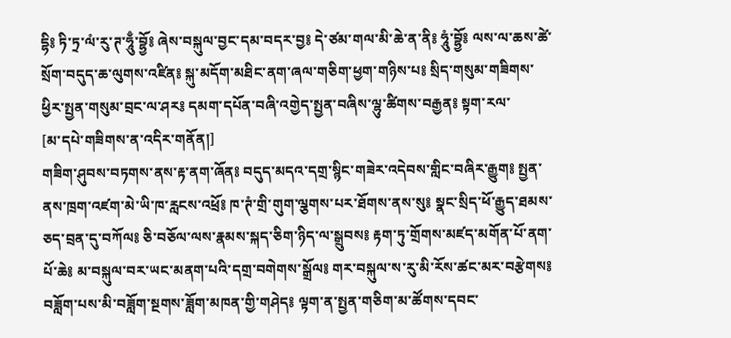དྷི༔ ཏི་ཏྲ་ལཾ་རུ་ཊ་ཧཱུྃ་བྷྱོ༔ ཞེས་བསྐུལ་བྱང་དམ་བདར་བྱ༔ དེ་ཙམ་གལ་མི་ཆེ་ན་ནི༔ ཧཱུཾ་བྷྱོ༔ ལས་ལ་ཆས་ཚེ་སྲོག་བདུད་ཆ་ལུགས་འཛིན༔ སྐུ་མདོག་མཐིང་ནག་ཞལ་གཅིག་ཕྱག་གཉིས་པ༔ སྲིད་གསུམ་གཟིགས་ཕྱིར་སྤྱན་གསུམ་བྲང་ལ་ཤར༔ དམག་དཔོན་བཞི་འགྱེད་སྤྱན་བཞིས་ལྷུ་ཚིགས་བརྒྱན༔ སྟག་རལ་
[མ་དཔེ་གཟིགས་ན་འདིར་གནོན།]
གཟིག་ཤུབས་བཏགས་ནས་རྟ་ནག་ཞོན༔ བདུད་མདའ་དགྲ་སྙིང་གཟེར་འདེབས་གླིང་བཞིར་རྒྱུག༔ སྤྱན་ནས་ཁྲག་འཛག་མེ་ཡི་ཁ་རླངས་འཕྲོ༔ ཁ་ཊཾ་གྲི་གུག་ལྕགས་པར་ཐོགས་ནས་སུ༔ སྣང་སྲིད་ཕོ་རྒྱུད་ཐམས་ཅད་བྲན་དུ་བཀོལ༔ ཅི་བཅོལ་ལས་རྣམས་སྐད་ཅིག་ཉིད་ལ་སྒྲུབས༔ རྟག་ཏུ་གྲོགས་མཛད་མགོན་པོ་ནག་པོ་ཆེ༔ མ་བསྐུལ་བར་ཡང་མནག་པའི་དགྲ་བགེགས་སྒྲོལ༔ གར་བསྐུལ་ས་རུ་མི་རོས་ཚང་མར་བརྩེགས༔ བཟློག་པས་མི་བཟློག་སྔགས་ཟློག་མཁན་གྱི་གཤེད༔ ལྟག་ན་སྤྱན་གཅིག་མ་ཚོགས་དབང་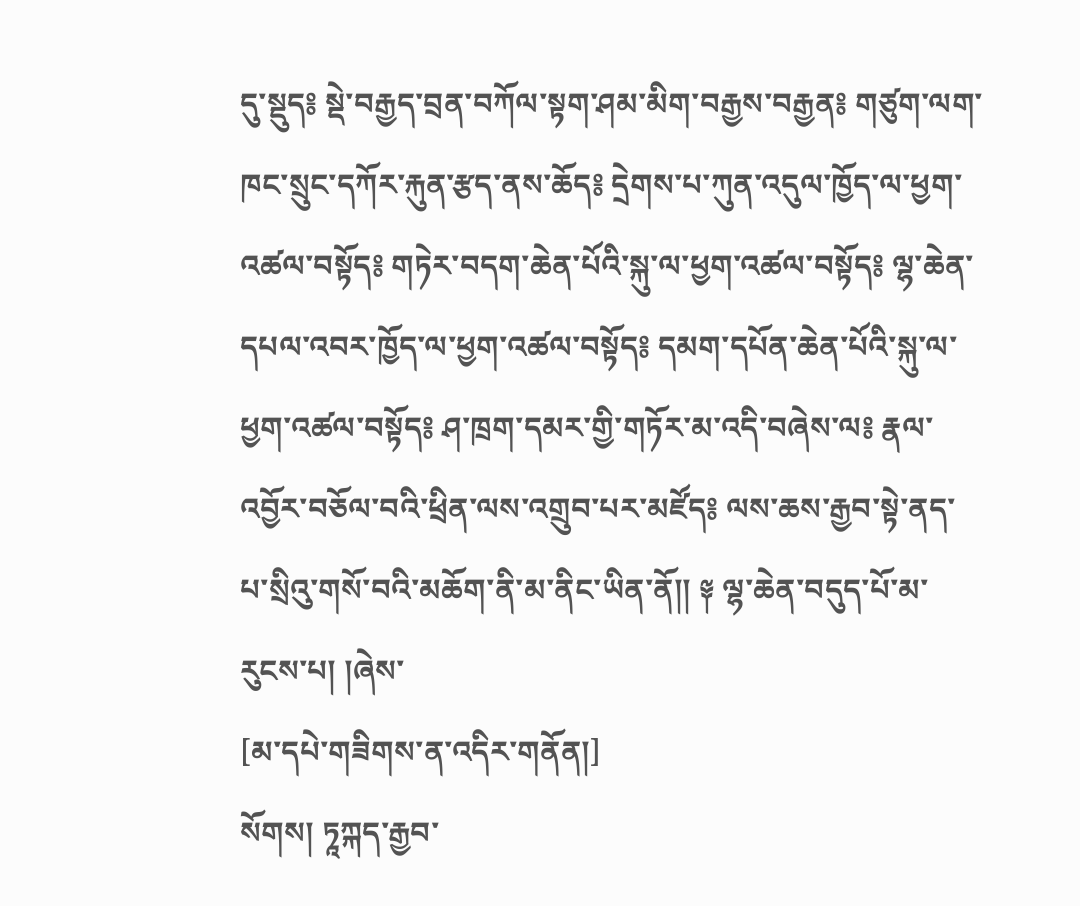དུ་སྡུད༔ སྡེ་བརྒྱད་བྲན་བཀོལ་སྟག་ཤམ་མིག་བརྒྱས་བརྒྱན༔ གཙུག་ལག་ཁང་སྲུང་དཀོར་རྐུན་རྩད་ནས་ཆོད༔ དྲེགས་པ་ཀུན་འདུལ་ཁྱོད་ལ་ཕྱག་འཚལ་བསྟོད༔ གཏེར་བདག་ཆེན་པོའི་སྐུ་ལ་ཕྱག་འཚལ་བསྟོད༔ ལྷ་ཆེན་དཔལ་འབར་ཁྱོད་ལ་ཕྱག་འཚལ་བསྟོད༔ དམག་དཔོན་ཆེན་པོའི་སྐུ་ལ་ཕྱག་འཚལ་བསྟོད༔ ཤ་ཁྲག་དམར་གྱི་གཏོར་མ་འདི་བཞེས་ལ༔ རྣལ་འབྱོར་བཅོལ་བའི་ཕྲིན་ལས་འགྲུབ་པར་མཛོད༔ ལས་ཆས་རྒྱབ་སྟེ་ནད་པ་སྲིའུ་གསོ་བའི་མཆོག་ནི་མ་ནིང་ཡིན་ནོ།། ༈ ལྷ་ཆེན་བདུད་པོ་མ་རུངས་པ། །ཞེས་
[མ་དཔེ་གཟིགས་ན་འདིར་གནོན།]
སོགས། ཏཱཀྐད་རྒྱབ་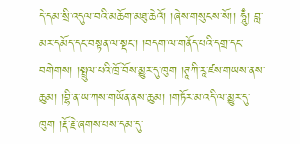དེ་དམ་སྲི་འདུལ་བའི་མཆོག་མཐུ་ཆེའོ། །ཞེས་གསུངས་སོ།། ཧཱུྃ། བླ་མར་དམོད་དང་བསྟན་ལ་སྡང་། །བདག་ལ་གནོད་པའི་དགྲ་དང་བགེགས། །སྤྲུལ་པའི་ཁྲོ་བོས་མྱུར་དུ་ཁུག །ཊཱཀི་རཱ་ཛས་གཡས་ནས་ཆུམ། །བྷི་ན་ཡ་ཀས་གཡོན་ནས་ཆུམ། །གཏོར་མ་འདི་ལ་མྱུར་དུ་ཁུག །རྡོ་རྗེ་ཞགས་པས་དམ་དུ་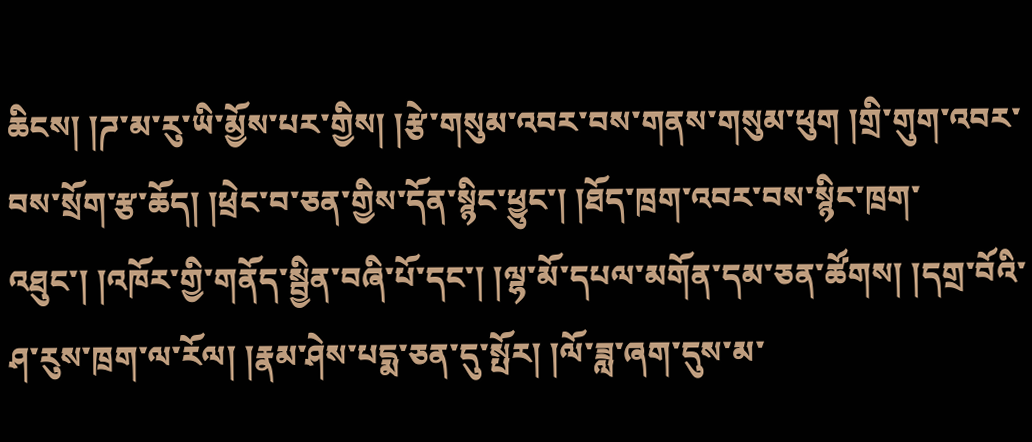ཆིངས། །ཌ་མ་རུ་ཡི་མྱོས་པར་གྱིས། །རྩེ་གསུམ་འབར་བས་གནས་གསུམ་ཕུག །གྲི་གུག་འབར་བས་སྲོག་རྩ་ཆོད། །ཕྲེང་བ་ཅན་གྱིས་དོན་སྙིང་ཕྱུང་། །ཐོད་ཁྲག་འབར་བས་སྙིང་ཁྲག་འཐུང་། །འཁོར་གྱི་གནོད་སྦྱིན་བཞི་པོ་དང་། །ལྷ་མོ་དཔལ་མགོན་དམ་ཅན་ཚོགས། །དགྲ་བོའི་ཤ་རུས་ཁྲག་ལ་རོལ། །རྣམ་ཤེས་པདྨ་ཅན་དུ་སྤོར། །ལོ་ཟླ་ཞག་དུས་མ་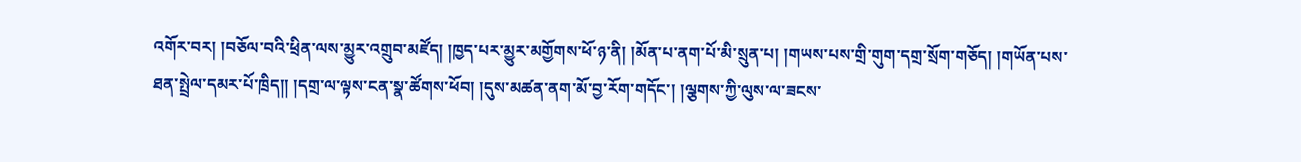འགོར་བར། །བཅོལ་བའི་ཕྲིན་ལས་མྱུར་འགྲུབ་མཛོད། །ཁྱད་པར་མྱུར་མགྱོགས་ཕོ་ཉ་ནི། །མོན་པ་ནག་པོ་མི་སྲུན་པ། །གཡས་པས་གྲི་གུག་དགྲ་སྲོག་གཅོད། །གཡོན་པས་ཐན་སྤྲེལ་དམར་པོ་ཁྲིད།། །དགྲ་ལ་ལྟས་ངན་སྣ་ཚོགས་ཕོབ། །དུས་མཚན་ནག་མོ་བྱ་རོག་གདོང་། །ལྕགས་ཀྱི་ལུས་ལ་ཟངས་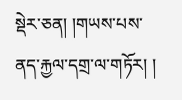སྡེར་ཅན། །གཡས་པས་ནད་རྐྱལ་དགྲ་ལ་གཏོར། །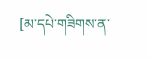[མ་དཔེ་གཟིགས་ན་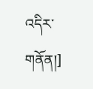འདིར་གནོན།]